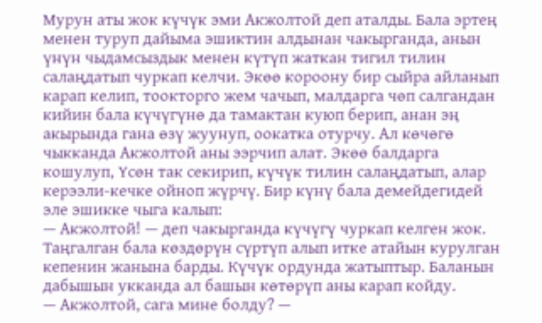Мурун аты жок күчүк эми Акжолтой деп аталды. Бала эртең менен туруп дайыма эшиктин алдынан чакырганда, анын үнүн чыдамсыздык менен күтүп жаткан тигил тилин салаңдатып чуркап келчи. Экөө короону бир сыйра айланып карап келип, тоокторго жем чачып, малдарга чөп салгандан кийин бала күчүгүнө да тамактан куюп берип, анан эң акырында гана өзү жуунуп, оокатка отурчу. Ал көчөгө чыкканда Акжолтой аны ээрчип алат. Экөө балдарга кошулуп, Үсөн так секирип, күчүк тилин салаңдатып, алар керээли-кечке ойноп жүрчү. Бир күнү бала демейдегидей эле эшикке чыга калып:
— Акжолтой! — деп чакырганда күчүгү чуркап келген жок.
Таңгалган бала көздөрүн сүртүп алып итке атайын курулган кепенин жанына барды. Күчүк ордунда жатыптыр. Баланын дабышын укканда ал башын көтөрүп аны карап койду.
— Акжолтой, сага мине болду? —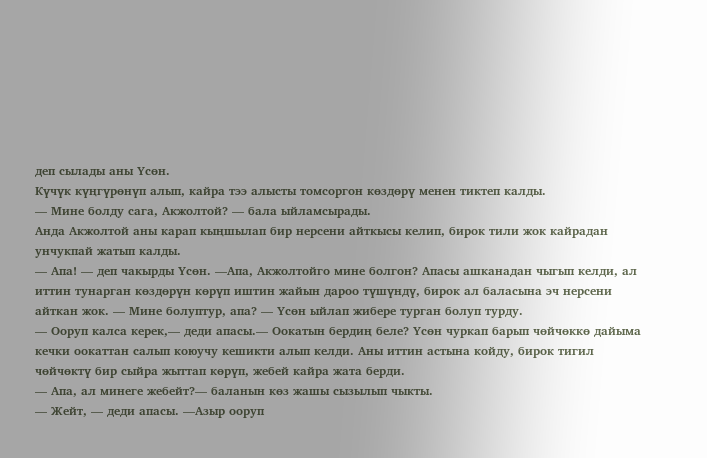деп сылады аны Үсөн.
Күчүк күңгүрөнүп алып, кайра тээ алысты томсоргон көздөрү менен тиктеп калды.
— Мине болду сага, Акжолтой? — бала ыйламсырады.
Анда Акжолтой аны карап кыңшылап бир нерсени айткысы келип, бирок тили жок кайрадан унчукпай жатып калды.
— Апа! — деп чакырды Үсөн. —Апа, Акжолтойго мине болгон? Апасы ашканадан чыгып келди, ал иттин тунарган көздөрүн көрүп иштин жайын дароо түшүндү, бирок ал баласына эч нерсени айткан жок. — Мине болуптур, апа? — Үсөн ыйлап жибере турган болуп турду.
— Ооруп калса керек,— деди апасы.— Оокатын бердиң беле? Үсөн чуркап барып чөйчөккө дайыма кечки оокаттан салып коюучу кешикти алып келди. Аны иттин астына койду, бирок тигил чөйчөктү бир сыйра жыттап көрүп, жебей кайра жата берди.
— Апа, ал минеге жебейт?— баланын көз жашы сызылып чыкты.
— Жейт, — деди апасы. —Азыр ооруп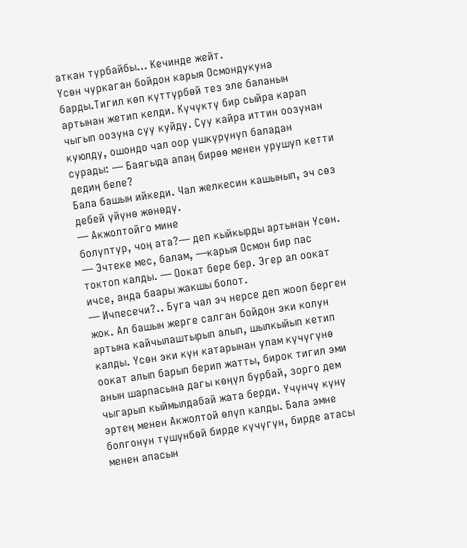аткан турбайбы… Кечинде жейт.
Үсөн чуркаган бойдон карыя Осмондукуна барды.Тигил көп күттүрбөй тез эле баланын артынан жетип келди. Күчүктү бир сыйра карап чыгып оозуна суу куйду. Суу кайра иттин оозунан куюлду, ошондо чал оор үшкүрүнүп баладан сурады: — Баягыда апаң бирөө менен урушуп кетти дедиң беле?
Бала башын ийкеди. Чал желкесин кашынып, эч сөз дебей үйүнө жөнөдү.
— Акжолтойго мине
болуптур, чоң ата?— деп кыйкырды артынан Үсөн.
— Эчтеке мес, балам, —карыя Осмон бир пас токтоп калды. — Оокат бере бер. Эгер ал оокат ичсе, анда баары жакшы болот.
— Ичпесечи?.. Буга чал эч нерсе деп жооп берген жок. Ал башын жерге салган бойдон эки колун артына кайчылаштырып алып, шылкыйып кетип калды. Үсөн эки күн катарынан улам күчүгүнө оокат алып барып берип жатты, бирок тигил эми анын шарпасына дагы көңүл бурбай, зорго дем чыгарып кыймылдабай жата берди. Үчүнчү күнү эртең менен Акжолтой өлүп калды. Бала эмне болгонун түшүнбөй бирде күчүгүн, бирде атасы менен апасын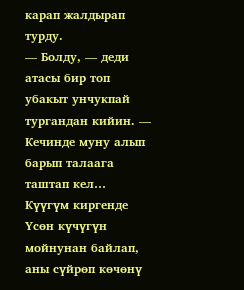карап жалдырап турду.
— Болду, — деди атасы бир топ убакыт унчукпай тургандан кийин. — Кечинде муну алып барып талаага таштап кел…
Күүгүм киргенде Үсөн күчүгүн мойнунан байлап, аны сүйрөп көчөнү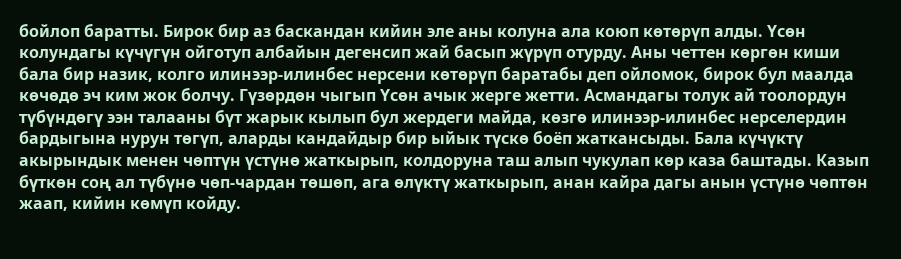бойлоп баратты. Бирок бир аз баскандан кийин эле аны колуна ала коюп көтөрүп алды. Үсөн колундагы күчүгүн ойготуп албайын дегенсип жай басып жүрүп отурду. Аны четтен көргөн киши бала бир назик, колго илинээр-илинбес нерсени көтөрүп баратабы деп ойломок, бирок бул маалда көчөдө эч ким жок болчу. Гүзөрдөн чыгып Үсөн ачык жерге жетти. Асмандагы толук ай тоолордун түбүндөгү ээн талааны бүт жарык кылып бул жердеги майда, көзгө илинээр-илинбес нерселердин бардыгына нурун төгүп, аларды кандайдыр бир ыйык түскө боёп жаткансыды. Бала күчүктү акырындык менен чөптүн үстүнө жаткырып, колдоруна таш алып чукулап көр каза баштады. Казып бүткөн соң ал түбүнө чөп-чардан төшөп, ага өлүктү жаткырып, анан кайра дагы анын үстүнө чөптөн жаап, кийин көмүп койду.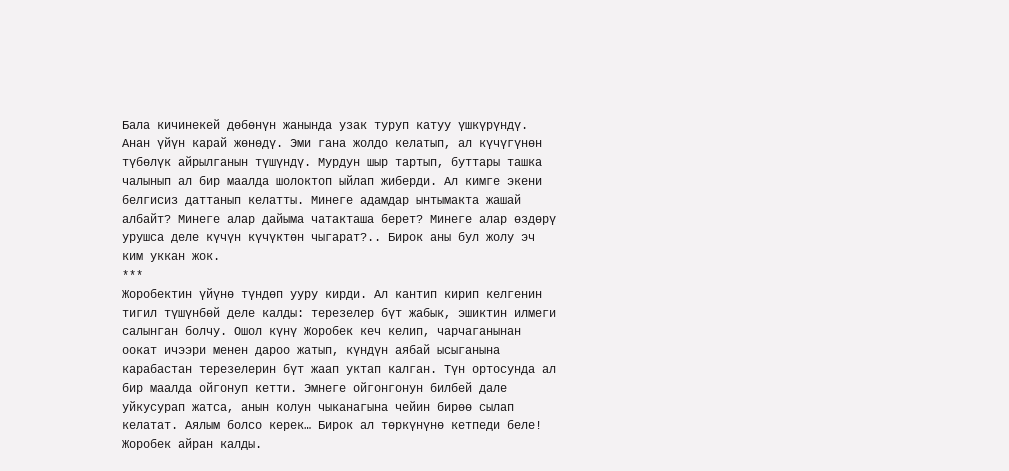Бала кичинекей дөбөнүн жанында узак туруп катуу үшкүрүндү. Анан үйүн карай жөнөдү. Эми гана жолдо келатып, ал күчүгүнөн түбөлүк айрылганын түшүндү. Мурдун шыр тартып, буттары ташка чалынып ал бир маалда шолоктоп ыйлап жиберди. Ал кимге экени белгисиз даттанып келатты. Минеге адамдар ынтымакта жашай албайт? Минеге алар дайыма чатакташа берет? Минеге алар өздөрү урушса деле күчүн күчүктөн чыгарат?.. Бирок аны бул жолу эч ким уккан жок.
***
Жоробектин үйүнө түндөп ууру кирди. Ал кантип кирип келгенин тигил түшүнбөй деле калды: терезелер бүт жабык, эшиктин илмеги салынган болчу. Ошол күнү Жоробек кеч келип, чарчаганынан оокат ичээри менен дароо жатып, күндүн аябай ысыганына карабастан терезелерин бүт жаап уктап калган. Түн ортосунда ал бир маалда ойгонуп кетти. Эмнеге ойгонгонун билбей дале уйкусурап жатса, анын колун чыканагына чейин бирөө сылап келатат. Аялым болсо керек… Бирок ал төркүнүнө кетпеди беле! Жоробек айран калды.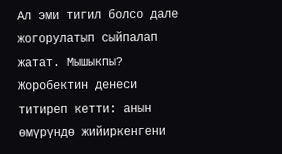Ал эми тигил болсо дале жогорулатып сыйпалап жатат. Мышыкпы? Жоробектин денеси титиреп кетти: анын өмүрүндө жийиркенгени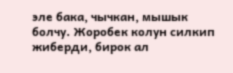эле бака, чычкан, мышык болчу. Жоробек колун силкип жиберди, бирок ал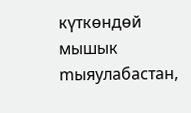күткөндөй
мышык mыяулабастан,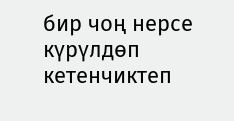бир чоң нерсе күрүлдөп кетенчиктеп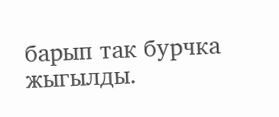барып так бурчка жыгылды.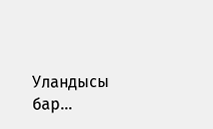Уландысы бар…